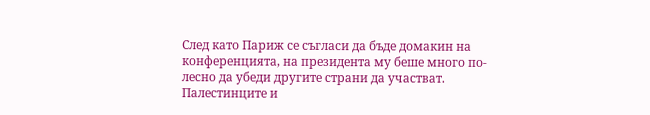След като Париж се съгласи да бъде домакин на конференцията, на президента му беше много по-лесно да убеди другите страни да участват. Палестинците и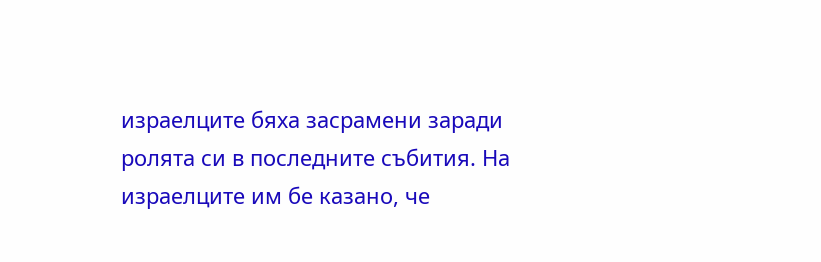израелците бяха засрамени заради ролята си в последните събития. На израелците им бе казано, че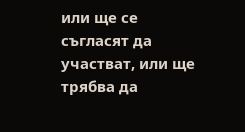или ще се съгласят да участват, или ще трябва да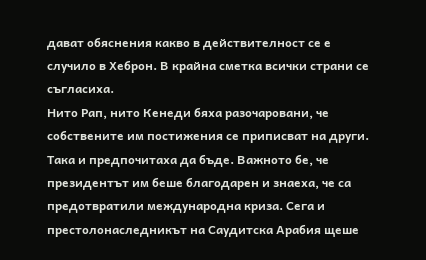дават обяснения какво в действителност се е случило в Хеброн. В крайна сметка всички страни се съгласиха.
Нито Рап, нито Кенеди бяха разочаровани, че собствените им постижения се приписват на други. Така и предпочитаха да бъде. Важното бе, че президентът им беше благодарен и знаеха, че са предотвратили международна криза. Сега и престолонаследникът на Саудитска Арабия щеше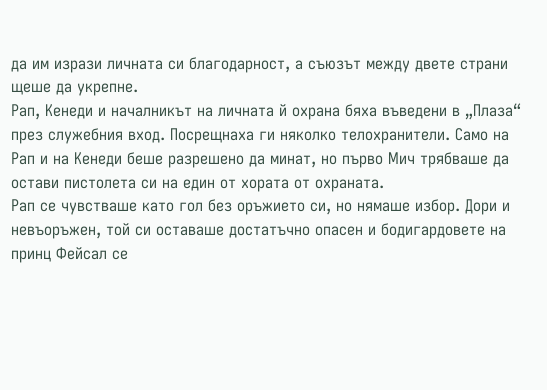да им изрази личната си благодарност, а съюзът между двете страни щеше да укрепне.
Рап, Кенеди и началникът на личната й охрана бяха въведени в „Плаза“ през служебния вход. Посрещнаха ги няколко телохранители. Само на Рап и на Кенеди беше разрешено да минат, но първо Мич трябваше да остави пистолета си на един от хората от охраната.
Рап се чувстваше като гол без оръжието си, но нямаше избор. Дори и невъоръжен, той си оставаше достатъчно опасен и бодигардовете на принц Фейсал се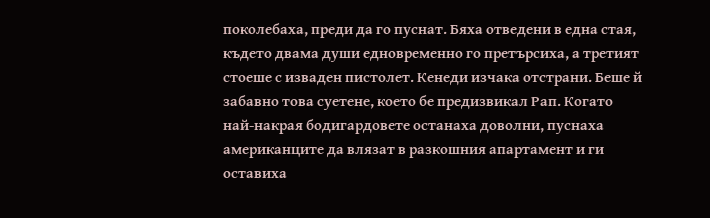поколебаха, преди да го пуснат. Бяха отведени в една стая, където двама души едновременно го претърсиха, а третият стоеше с изваден пистолет. Кенеди изчака отстрани. Беше й забавно това суетене, което бе предизвикал Рап. Когато най-накрая бодигардовете останаха доволни, пуснаха американците да влязат в разкошния апартамент и ги оставиха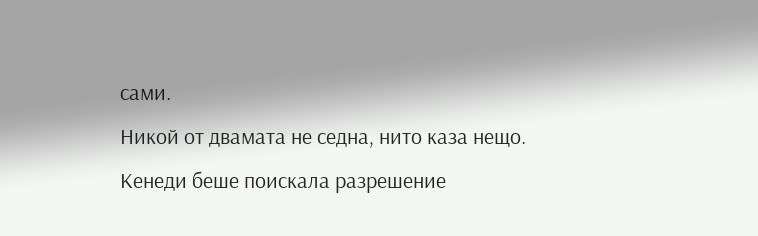сами.
Никой от двамата не седна, нито каза нещо. Кенеди беше поискала разрешение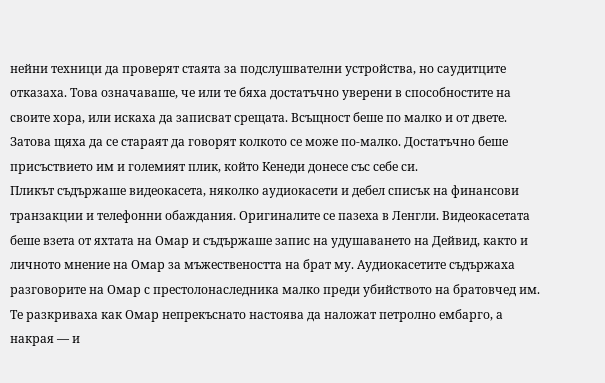нейни техници да проверят стаята за подслушвателни устройства, но саудитците отказаха. Това означаваше, че или те бяха достатъчно уверени в способностите на своите хора, или искаха да записват срещата. Всъщност беше по малко и от двете. Затова щяха да се стараят да говорят колкото се може по-малко. Достатъчно беше присъствието им и големият плик, който Кенеди донесе със себе си.
Пликът съдържаше видеокасета, няколко аудиокасети и дебел списък на финансови транзакции и телефонни обаждания. Оригиналите се пазеха в Ленгли. Видеокасетата беше взета от яхтата на Омар и съдържаше запис на удушаването на Дейвид, както и личното мнение на Омар за мъжествеността на брат му. Аудиокасетите съдържаха разговорите на Омар с престолонаследника малко преди убийството на братовчед им. Те разкриваха как Омар непрекъснато настоява да наложат петролно ембарго, а накрая — и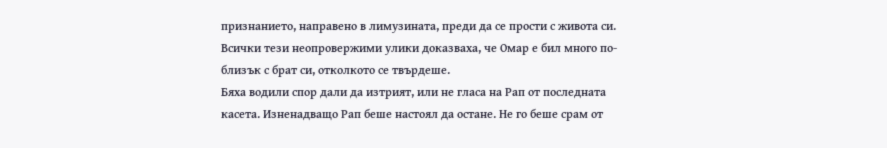признанието, направено в лимузината, преди да се прости с живота си. Всички тези неопровержими улики доказваха, че Омар е бил много по-близък с брат си, отколкото се твърдеше.
Бяха водили спор дали да изтрият, или не гласа на Рап от последната касета. Изненадващо Рап беше настоял да остане. Не го беше срам от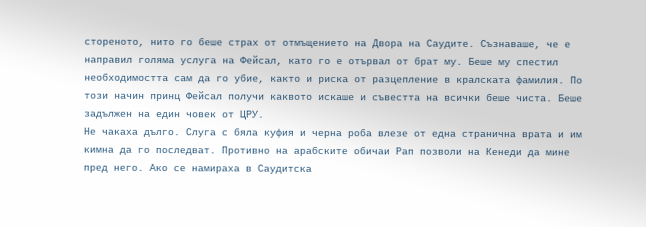стореното, нито го беше страх от отмъщението на Двора на Саудите. Съзнаваше, че е направил голяма услуга на Фейсал, като го е отървал от брат му. Беше му спестил необходимостта сам да го убие, както и риска от разцепление в кралската фамилия. По този начин принц Фейсал получи каквото искаше и съвестта на всички беше чиста. Беше задължен на един човек от ЦРУ.
Не чакаха дълго. Слуга с бяла куфия и черна роба влезе от една странична врата и им кимна да го последват. Противно на арабските обичаи Рап позволи на Кенеди да мине пред него. Ако се намираха в Саудитска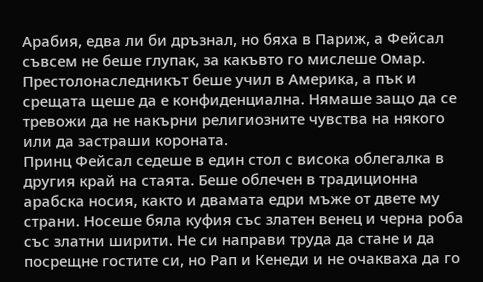Арабия, едва ли би дръзнал, но бяха в Париж, а Фейсал съвсем не беше глупак, за какъвто го мислеше Омар. Престолонаследникът беше учил в Америка, а пък и срещата щеше да е конфиденциална. Нямаше защо да се тревожи да не накърни религиозните чувства на някого или да застраши короната.
Принц Фейсал седеше в един стол с висока облегалка в другия край на стаята. Беше облечен в традиционна арабска носия, както и двамата едри мъже от двете му страни. Носеше бяла куфия със златен венец и черна роба със златни ширити. Не си направи труда да стане и да посрещне гостите си, но Рап и Кенеди и не очакваха да го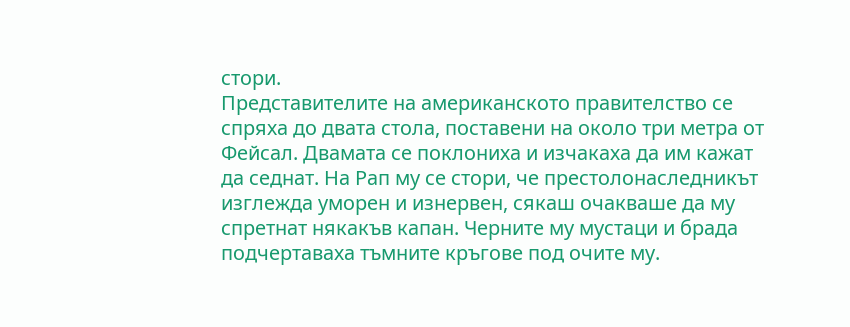стори.
Представителите на американското правителство се спряха до двата стола, поставени на около три метра от Фейсал. Двамата се поклониха и изчакаха да им кажат да седнат. На Рап му се стори, че престолонаследникът изглежда уморен и изнервен, сякаш очакваше да му спретнат някакъв капан. Черните му мустаци и брада подчертаваха тъмните кръгове под очите му.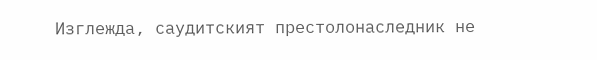Изглежда, саудитският престолонаследник не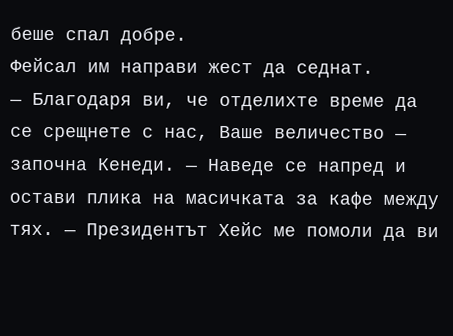беше спал добре.
Фейсал им направи жест да седнат.
— Благодаря ви, че отделихте време да се срещнете с нас, Ваше величество — започна Кенеди. — Наведе се напред и остави плика на масичката за кафе между тях. — Президентът Хейс ме помоли да ви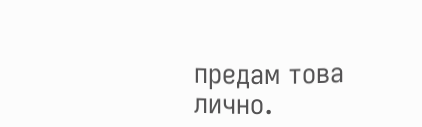предам това лично.